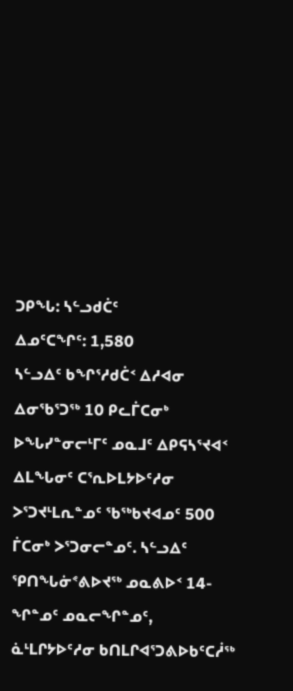ᑐᑭᖓ: ᓴᓪᓗᑯᑖᑦ
ᐃᓄᑦᑕᖏᑦ: 1,580
ᓴᓪᓗᐃᑦ ᑲᖏᕐᓱᑯᑖᑉ ᐃᓱᐊᓂ ᐃᓂᖃᕐᑐᖅ 10 ᑭᓚᒦᑕᓂᒃ ᐅᖓᓯᓐᓂᓕᒻᒥᑦ ᓄᓇᒧᑦ ᐃᑭᕋᓴᕐᔪᐊᑉ ᐃᒪᖓᓂᑦ ᑕᕐᕆᐅᒪᔭᐅᑦᓱᓂ ᐳᕐᑐᔪᒻᒪᕆᓐᓄᑦ ᖃᖅᑲᔪᐊᓄᑦ 500 ᒦᑕᓂᒃ ᐳᕐᑐᓂᓕᓐᓄᑦ. ᓴᓪᓗᐃᑦ ᕿᑎᖓᓃᕝᕕᐅᔪᖅ ᓄᓇᕕᐅᑉ 14-ᖏᓐᓄᑦ ᓄᓇᓕᖏᓐᓄᑦ, ᓈᒻᒪᒋᔭᐅᑦᓱᓂ ᑲᑎᒪᒋᐊᕐᑐᕕᐅᑲᑦᑕᓲᖅ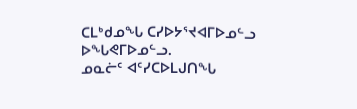ᑕᒪᒃᑯᓄᖓ ᑕᓯᐅᔭᕐᔪᐊᒥᐅᓄᓪᓗ ᐅᖓᕙᒥᐅᓄᓪᓗ.
ᓄᓇᓖᑦ ᐊᑦᓯᑕᐅᒪᒍᑎᖓ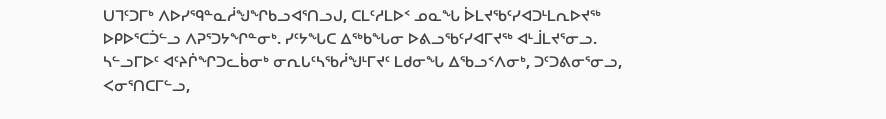ᑌᒣᑦᑐᒥᒃ ᐱᐅᓯᙯᓐᓇᓲᖑᖏᑲᓗᐊᕐᑎᓗᒍ, ᑕᒪᑦᓱᒪᐅᑉ ᓄᓇᖓ ᐆᒪᔪᖃᑦᓯᐊᑐᒻᒪᕆᐅᔪᖅ ᐅᑭᐅᕐᑕᑑᓪᓗ ᐱᕈᕐᑐᔭᖏᓐᓂᒃ. ᓯᑦᔭᖓᑕ ᐃᖅᑲᖓᓂ ᐅᕕᓗᖃᑦᓯᐊᒥᔪᖅ ᐊᒻᒨᒪᔪᕐᓂᓗ. ᓴᓪᓗᒥᐅᑦ ᐊᑦᔨᒌᖏᑐᓚᑳᓂᒃ ᓂᕆᒐᑦᓴᖃᓲᖑᒻᒥᔪᑦ ᒪᑯᓂᖓ ᐃᖃᓗᑉᐱᓂᒃ, ᑐᑦᑐᕕᓂᕐᓂᓗ, ᐸᓂᕐᑎᑕᒥᓪᓗ,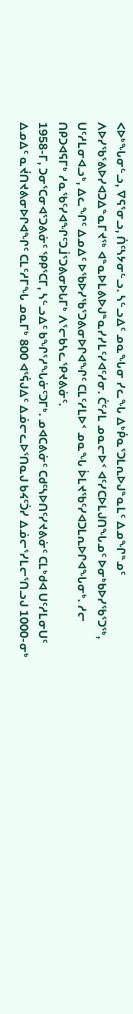ᐸᐅᒃᖓᓂᓪᓗ, ᐁᕋᕐᓂᓗ, ᑏᑦᓴᔭᓂᓪᓗ. ᓴᓪᓗᐃᑦ ᓄᓇᖓᓂ ᓯᓚᖓ ᐃᒃᑮᓇᕐᑐᒪᕆᐅᒍᓐᓇᒪᑦ ᐃᓄᖏᓐᓄᑦ ᐱᐅᓯᖃᕐᕕᐅᓯᐊᑐᐃᓐᓇᒥᔪᖅ ᐊᓐᓇᐅᒪᕕᐅᒍᓐᓇᓯᓯᒪᑦᓯᐊᑦᓱᓂ. ᑖᑦᓱᒪ ᓄᓇᓕᐅᑉ ᐊᑦᓯᑕᐅᒪᒍᑎᖓᓄᑦ ᐅᓂᒃᑲᐅᓯᖃᕐᑐᖅ, ᑌᑦᓱᒪᓂᐊᓗᒃ, ᐃᓚᖏᑦ ᐃᓄᐃᑦ ᐅᖃᐅᓯᖃᕐᑐᕕᓂᐅᒋᐊᖏᑦ ᑕᒪᑦᓱᒪᐅᑉ ᓄᓇᖓ ᐆᒪᔪᖃᑦᓯᐊᑐᒪᕆᐅᒋᐊᖓᓂᒃ. ᓱᓕ ᑎᑭᑐᐊᕋᒥᒃ ᓱᓇᖃᑦᓯᐊᖏᑦᑐᒨᕐᑐᕕᓂᐅᒐᒥᒃ ᐱᕐᓕᑲᓴᓚᕿᔪᕕᓃᑦ.
1958-ᒥ, ᑐᓂᕐᑕᓂᐊᕐᑐᕕᓃᑦ ᕿᑭᕐᑕᒥ, ᓴᓪᓗᐃᑦ ᑲᖏᕐᓱᖓᓃᑦᑐᒥᒃ. ᓄᐊᑕᕕᓃᑦ ᑕᑯᑦᓴᐅᑎᑦᓯᔪᕕᓃᑦ ᑕᒪᒃᑯᐊ ᑌᑦᓱᒪᓂᑌᑦ ᐃᓄᐃᑦ ᓇᔫᑎᔪᕕᓂᐅᒋᐊᖏᑦ ᑕᒪᑦᓱᒥᖓ ᓄᓇᒥᒃ 800 ᐊᕐᕌᒍᐃᑦ ᐃᓅᓕᓚᐅᕐᑎᓇᒍ ᑲᔦᑦᑑᓯ ᐃᓅᓕᕐᓯᒪᓕᕐᑎᓗᒍ 1000-ᓂᒃ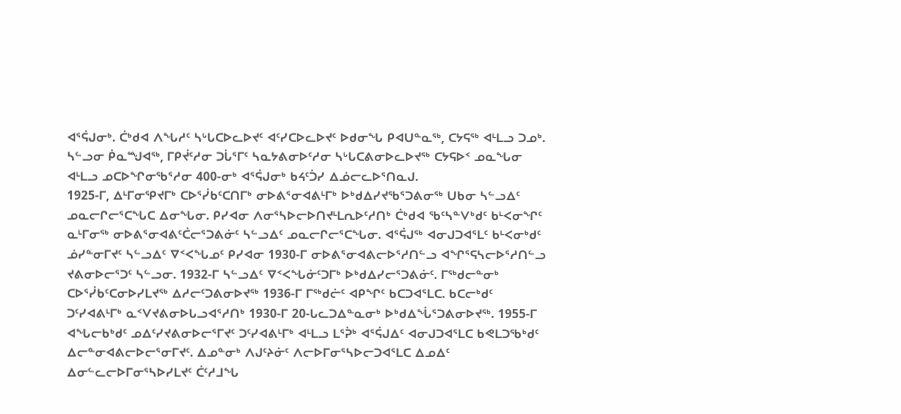ᐊᕐᕌᒍᓂᒃ. ᑖᒃᑯᐊ ᐱᖓᓱᑦ ᓴᒡᒐᑕᐅᓚᐅᔪᑦ ᐊᑦᓯᑕᐅᓚᐅᔪᑦ ᐅᑯᓂᖓ ᑭᐊᑌᓐᓇᖅ, ᑕᔭᕋᖅ ᐊᒻᒪᓗ ᑐᓄᒃ. ᓴᓪᓗᓂ ᑮᓇᙳᐊᖅ, ᒥᑭᔫᑦᓱᓂ ᑐᒑᕐᒥᑦ ᓴᓇᔭᕕᓂᐅᑦᓱᓂ ᓴᒡᒐᑕᕕᓂᐅᓚᐅᔪᖅ ᑕᔭᕋᐅᑉ ᓄᓇᖓᓂ ᐊᒻᒪᓗ ᓄᑕᐅᖏᓂᖃᕐᓱᓂ 400-ᓂᒃ ᐊᕐᕌᒍᓂᒃ ᑲᔦᑦᑑᓯ ᐃᓅᓕᓚᐅᕐᑎᓇᒍ.
1925-ᒥ, ᐃᒻᒥᓂᕿᔪᒥᒃ ᑕᐅᕐᓰᑲᑦᑕᑎᒥᒃ ᓂᐅᕕᕐᓂᐊᕕᒻᒥᒃ ᐅᒃᑯᐃᓯᔪᖃᕐᑐᕕᓂᖅ ᑌᑲᓂ ᓴᓪᓗᐃᑦ ᓄᓇᓕᒋᓕᕐᑕᖓᑕ ᐃᓂᖓᓂ. ᑭᓯᐊᓂ ᐱᓂᕐᓴᐅᓕᐅᑎᔪᒻᒪᕆᐅᑦᓱᑎᒃ ᑖᒃᑯᐊ ᖃᑦᓴᓐᐯᒃᑯᑦ ᑲᒻᐸᓂᖏᑦ ᓇᒻᒥᓂᖅ ᓂᐅᕕᕐᓂᐊᕕᑦᑖᓕᕐᑐᕕᓃᑦ ᓴᓪᓗᐃᑦ ᓄᓇᓕᒋᓕᕐᑕᖓᓂ. ᐊᕐᕌᒍᖅ ᐊᓂᒍᑐᐊᕐᒪᑦ ᑲᒻᐸᓂᒃᑯᑦ ᓅᓯᓐᓂᒥᔪᑦ ᓴᓪᓗᐃᑦ ᐁᑉᐸᖓᓄᑦ ᑭᓯᐊᓂ 1930-ᒥ ᓂᐅᕕᕐᓂᐊᕕᓕᐅᕐᓱᑎᓪᓗ ᐊᖏᕐᕋᓴᓕᐅᕐᓱᑎᓪᓗ ᔪᕕᓂᐅᓕᕐᑐᑦ ᓴᓪᓗᓂ. 1932-ᒥ ᓴᓪᓗᐃᑦ ᐁᑉᐸᖓᓃᑦᑐᒥᒃ ᐅᒃᑯᐃᓯᓕᕐᑐᕕᓃᑦ. ᒥᖅᑯᓕᓐᓂᒃ ᑕᐅᕐᓰᑲᑦᑕᓂᐅᓯᒪᔪᖅ ᐃᓱᓕᑦᑐᕕᓂᐅᔪᖅ 1936-ᒥ ᒥᖅᑯᓖᑦ ᐊᑭᖏᑦ ᑲᑕᑐᐊᕐᒪᑕ. ᑲᑕᓕᒃᑯᑦ ᑐᑦᓯᐊᕕᒻᒥᒃ ᓇᑉᐯᔪᕕᓂᐅᒐᓗᐊᕐᓱᑎᒃ 1930-ᒥ 20-ᒐᓚᑐᐃᓐᓇᓂᒃ ᐅᒃᑯᐃᖔᕐᑐᕕᓂᐅᔪᖅ. 1955-ᒥ ᐊᖓᓕᑲᒃᑯᑦ ᓄᐃᑦᓯᔪᕕᓂᐅᓕᕐᒥᔪᑦ ᑐᑦᓯᐊᕕᒻᒥᒃ ᐊᒻᒪᓗ ᒪᕐᕉᒃ ᐊᕐᕌᒍᐃᑦ ᐊᓂᒍᑐᐊᕐᒪᑕ ᑲᕙᒪᑐᖃᒃᑯᑦ ᐃᓕᓐᓂᐊᕕᓕᐅᓕᕐᓂᒥᔪᑦ. ᐃᓄᓐᓂᒃ ᐱᒍᑦᔨᓃᑦ ᐱᓕᐅᒥᓂᕐᓴᐅᓕᑐᐊᕐᒪᑕ ᐃᓄᐃᑦ ᐃᓂᓪᓚᓕᐅᒥᓂᕐᓴᐅᓯᒪᔪᑦ ᑖᑦᓱᒧᖓ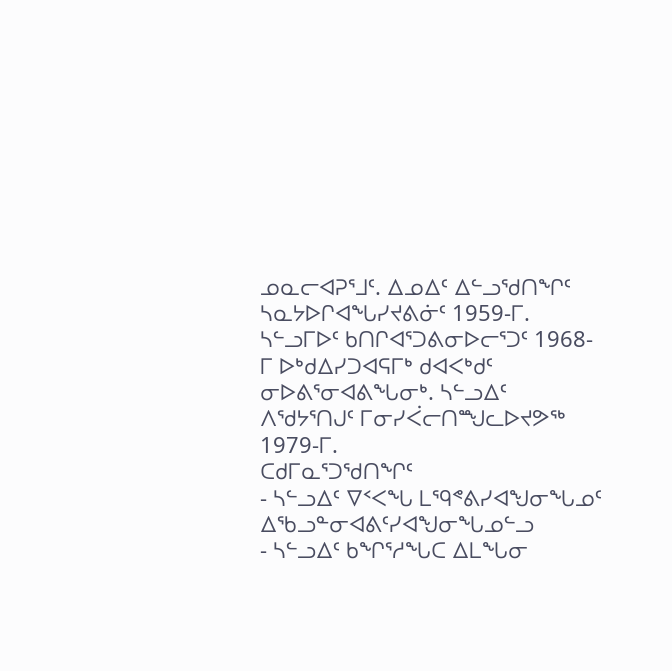ᓄᓇᓕᐊᕈᕐᒧᑦ. ᐃᓄᐃᑦ ᐃᓪᓗᖁᑎᖏᑦ ᓴᓇᔭᐅᒋᐊᖓᓯᔪᕕᓃᑦ 1959-ᒥ. ᓴᓪᓗᒥᐅᑦ ᑲᑎᒋᐊᕐᑐᕕᓂᐅᓕᕐᑐᑦ 1968-ᒥ ᐅᒃᑯᐃᓯᑐᐊᕋᒥᒃ ᑯᐊᐸᒃᑯᑦ ᓂᐅᕕᕐᓂᐊᕕᖓᓂᒃ. ᓴᓪᓗᐃᑦ ᐱᖁᔭᕐᑎᒍᑦ ᒥᓂᓯᐹᓕᑎᙳᓚᐅᔪᕗᖅ 1979-ᒥ.
ᑕᑯᒥᓇᕐᑐᖁᑎᖏᑦ
- ᓴᓪᓗᐃᑦ ᐁᑉᐸᖓ ᒪᙯᕝᕕᓯᐊᖑᓂᖓᓄᑦ ᐃᖃᓗᓐᓂᐊᕕᑦᓯᐊᖑᓂᖓᓄᓪᓗ
- ᓴᓪᓗᐃᑦ ᑲᖏᕐᓱᖓᑕ ᐃᒪᖓᓂ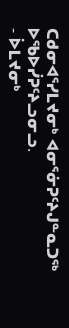ᑕᑯᓂᐊᕐᓯᒪᔪᓂᒃ ᐊᓂᕐᓃᕈᑦᔨᒍᓐᓇᑐᖅ ᐅᖃᐅᓰᕈᑦᔨᓗᓂᓗ.
- ᐆᒪᔪᓂᒃ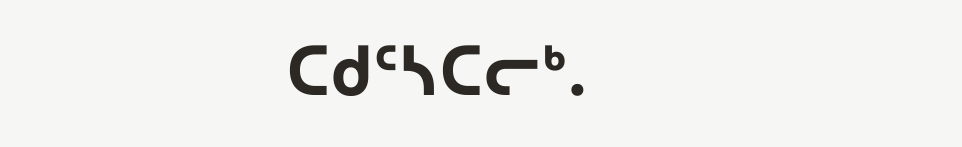ᑕᑯᑦᓴᑕᓕᒃ.